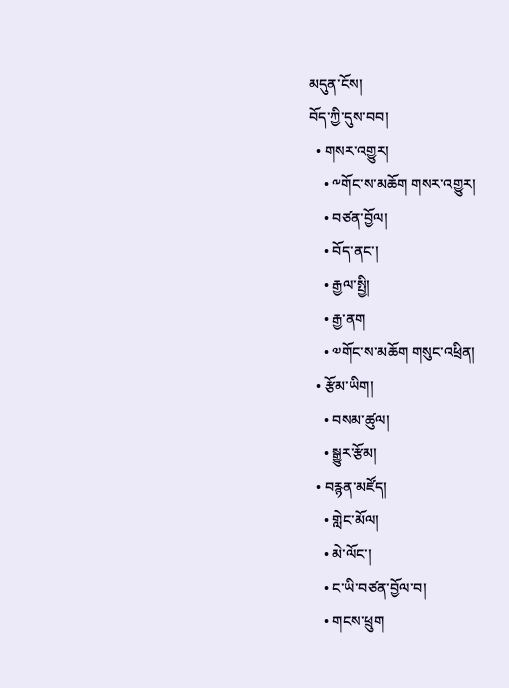མདུན་ངོས།
བོད་ཀྱི་དུས་བབ།
  • གསར་འགྱུར།
    • ༸གོང་ས་མཆོག གསར་འགྱུར།
    • བཙན་བྱོལ།
    • བོད་ནང་།
    • རྒྱལ་སྤྱི།
    • རྒྱ་ནག
    • ༧གོང་ས་མཆོག གསུང་འཕྲིན།
  • རྩོམ་ཡིག།
    • བསམ་ཚུལ།
    • སྒྱུར་རྩོམ།
  • བརྙན་མཛོད།
    • གླེང་མོལ།
    • མེ་ལོང་།
    • ང་ཡི་བཙན་བྱོལ་བ།
    • གངས་ཕྲུག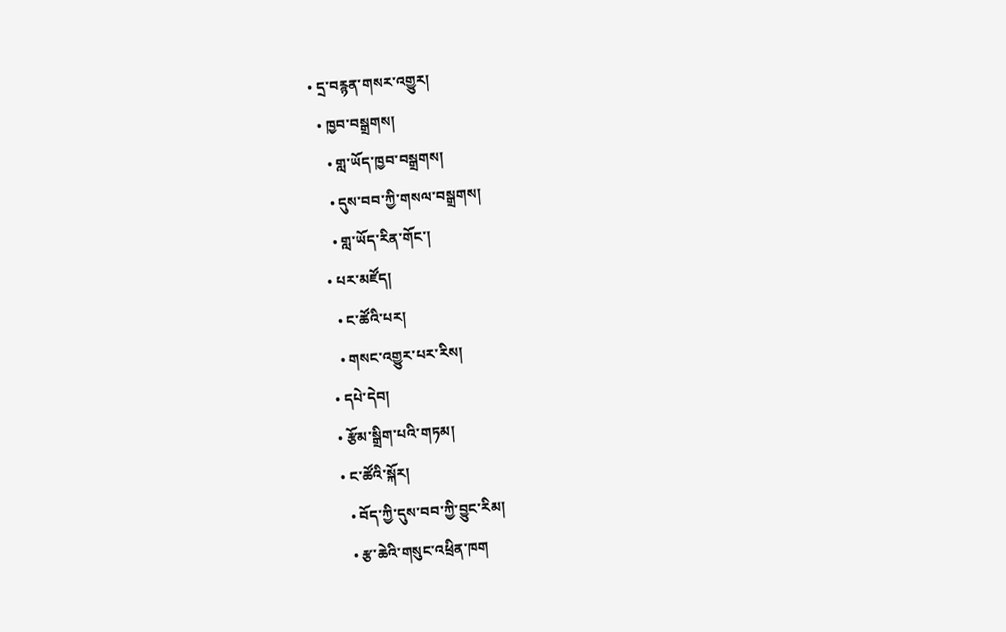• དྲ་བརྙན་གསར་འགྱུར།
  • ཁྱབ་བསྒྲགས།
    • གླ་ཡོད་ཁྱབ་བསྒྲགས།
    • དུས་བབ་ཀྱི་གསལ་བསྒྲགས།
    • གླ་ཡོད་རིན་གོང་།
  • པར་མཛོད།
    • ང་ཚོའི་པར།
    • གསང་འགྱུར་པར་རིས།
  • དཔེ་དེབ།
  • རྩོམ་སྒྲིག་པའི་གཏམ།
  • ང་ཚོའི་སྐོར།
    • བོད་ཀྱི་དུས་བབ་ཀྱི་བྱུང་རིམ།
    • རྩ་ཆེའི་གསུང་འཕྲིན་ཁག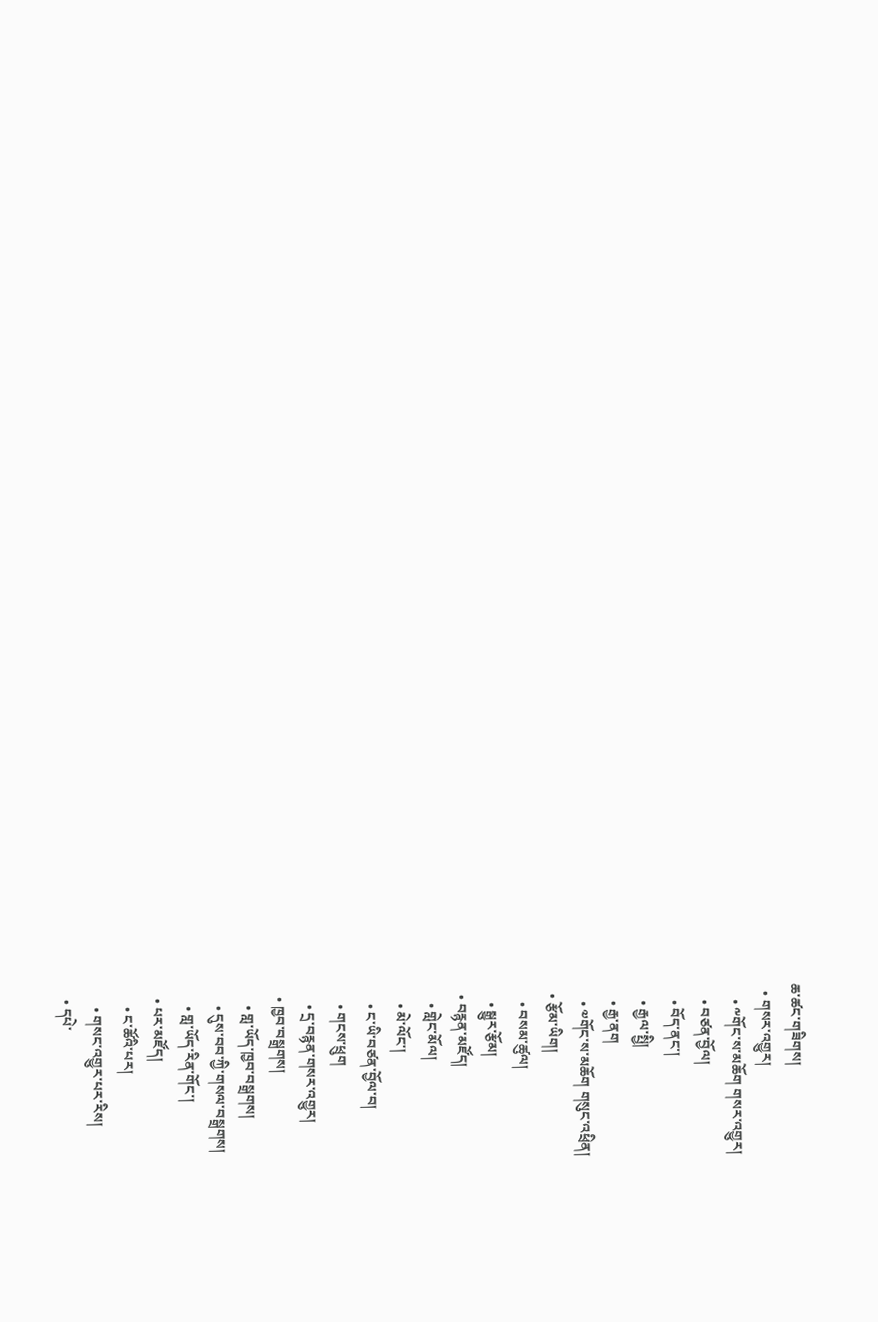ཆ་ཚང་གཟིགས།
  • གསར་འགྱུར།
    • ༸གོང་ས་མཆོག གསར་འགྱུར།
    • བཙན་བྱོལ།
    • བོད་ནང་།
    • རྒྱལ་སྤྱི།
    • རྒྱ་ནག
    • ༧གོང་ས་མཆོག གསུང་འཕྲིན།
  • རྩོམ་ཡིག།
    • བསམ་ཚུལ།
    • སྒྱུར་རྩོམ།
  • བརྙན་མཛོད།
    • གླེང་མོལ།
    • མེ་ལོང་།
    • ང་ཡི་བཙན་བྱོལ་བ།
    • གངས་ཕྲུག
    • དྲ་བརྙན་གསར་འགྱུར།
  • ཁྱབ་བསྒྲགས།
    • གླ་ཡོད་ཁྱབ་བསྒྲགས།
    • དུས་བབ་ཀྱི་གསལ་བསྒྲགས།
    • གླ་ཡོད་རིན་གོང་།
  • པར་མཛོད།
    • ང་ཚོའི་པར།
    • གསང་འགྱུར་པར་རིས།
  • དཔེ་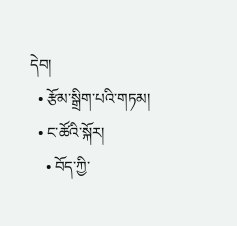དེབ།
  • རྩོམ་སྒྲིག་པའི་གཏམ།
  • ང་ཚོའི་སྐོར།
    • བོད་ཀྱི་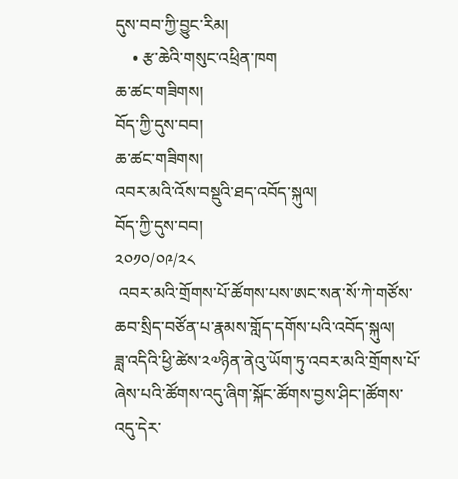དུས་བབ་ཀྱི་བྱུང་རིམ།
    • རྩ་ཆེའི་གསུང་འཕྲིན་ཁག
ཆ་ཚང་གཟིགས།
བོད་ཀྱི་དུས་བབ།
ཆ་ཚང་གཟིགས།
འབར་མའི་འོས་བསྡུའི་ཐད་འབོད་སྐུལ།
བོད་ཀྱི་དུས་བབ།
༢༠༡༠/༠༩/༢༨
 འབར་མའི་གྲོགས་པོ་ཚོགས་པས་ཨང་སན་སོ་ཀེ་གཙོས་ཆབ་སྲིད་བཙོན་པ་རྣམས་གློད་དགོས་པའི་འབོད་སྐུལ།
ཟླ་འདིའི་ཕྱི་ཚེས་༢༧ཉིན་ནེའུ་ཡོག་ཏུ་འབར་མའི་གྲོགས་པོ་ཞེས་པའི་ཚོགས་འདུ་ཞིག་སྐོང་ཚོགས་བྱས་ཤིང་།ཚོགས་འདུ་དེར་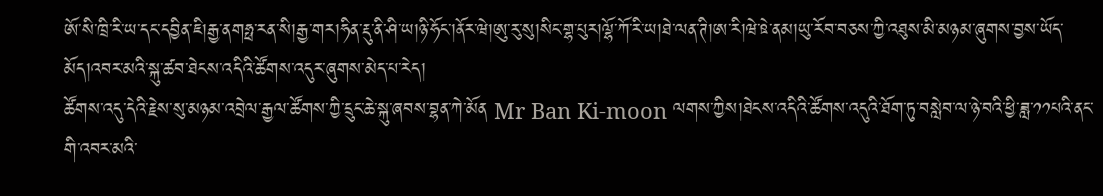ཨོ་སི་ཁྲི་རི་ཡ་དང་དབྱིན་ཇི།རྒྱ་ནགཧྥ་རན་སི།རྒྱ་གར།ཧིན་རྡུ་ནི་ཤི་ཡ།ཉི་ཧོང་།ནོར་ཝེ།ཨུ་རུ་སུ།སིང་གྷ་པུར།ལྷོ་ཀོ་རི་ཡ།ཐེ་ལན་ཊི།ཨ་རི།ཝེ་ཋེ་ནམ།ཡུ་རོབ་བཅས་ཀྱི་འཐུས་མི་མཉམ་ཞུགས་བྱས་ཡོད་མོད།འབར་མའི་སྐུ་ཚབ་ཐེངས་འདིའི་ཚོགས་འདུར་ཞུགས་མེད་པ་རེད།
ཚོགས་འདུ་དེའི་རྗེས་སུ་མཉམ་འབྲེལ་རྒྱལ་ཚོགས་ཀྱི་དྲུང་ཆེ་སྐུ་ཞབས་བྷན་ཀེ་མོན Mr Ban Ki-moon ལགས་ཀྱིས།ཐེངས་འདིའི་ཚོགས་འདུའི་ཐོག་ཏུ་བསླེབ་ལ་ཉེ་བའི་ཕྱི་ཟླ་༡༡པའི་ནང་གི་འབར་མའི་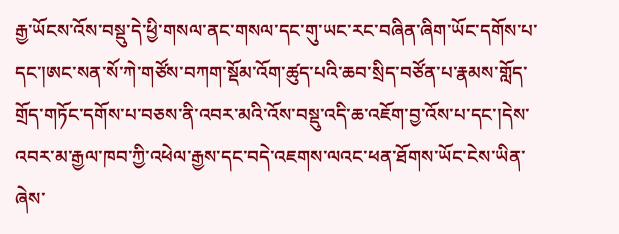རྒྱ་ཡོངས་འོས་བསྡུ་དེ་ཕྱི་གསལ་ནང་གསལ་དང་གུ་ཡང་རང་བཞིན་ཞིག་ཡོང་དགོས་པ་དང་།ཨང་སན་སོ་ཀེ་གཙོས་བཀག་སྡོམ་འོག་ཚུད་པའི་ཆབ་སྲིད་བཙོན་པ་རྣམས་གློད་གྲོད་གཏོང་དགོས་པ་བཅས་ནི་འབར་མའི་འོས་བསྡུ་འདི་ཆ་འཇོག་བྱ་འོས་པ་དང་།དེས་འབར་མ་རྒྱལ་ཁབ་ཀྱི་འཕེལ་རྒྱས་དང་བདེ་འཇགས་ལའང་ཕན་ཐོགས་ཡོང་ངེས་ཡིན་ཞེས་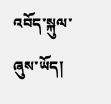འབོད་སྐུལ་ཞུས་ཡོད།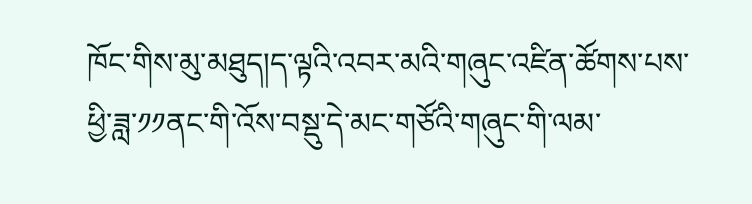ཁོང་གིས་མུ་མཐུད།ད་ལྟའི་འབར་མའི་གཞུང་འཛིན་ཚོགས་པས་ཕྱི་ཟླ་༡༡ནང་གི་འོས་བསྡུ་དེ་མང་གཙོའི་གཞུང་གི་ལམ་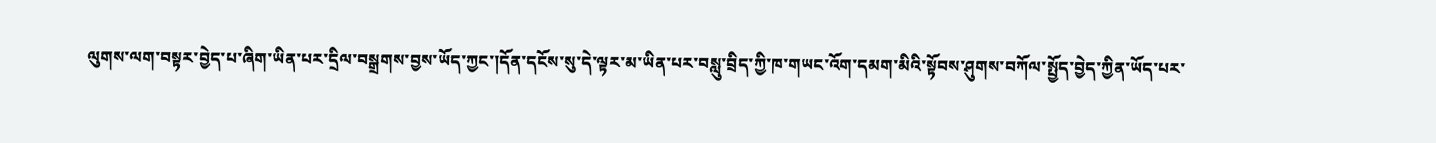ལུགས་ལག་བསྟར་བྱེད་པ་ཞིག་ཡིན་པར་དྲིལ་བསྒྲགས་བྱས་ཡོད་ཀྱང་།དོན་དངོས་སུ་དེ་ལྟར་མ་ཡིན་པར་བསླུ་བྲིད་ཀྱི་ཁ་གཡང་འོག་དམག་མིའི་སྟོབས་ཤུགས་བཀོལ་སྤྱོད་བྱེད་ཀྱིན་ཡོད་པར་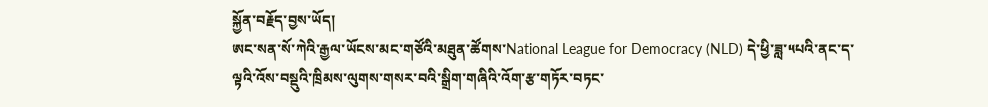སྐྱོན་བརྗོད་བྱས་ཡོད།
ཨང་སན་སོ་ཀེའི་རྒྱལ་ཡོངས་མང་གཙོའི་མཐུན་ཚོགས་National League for Democracy (NLD) དེ་ཕྱི་ཟླ་༥པའི་ནང་ད་ལྟའི་འོས་བསྡུའི་ཁྲིམས་ལུགས་གསར་བའི་སྒྲིག་གཞིའི་འོག་རྩ་གཏོར་བཏང་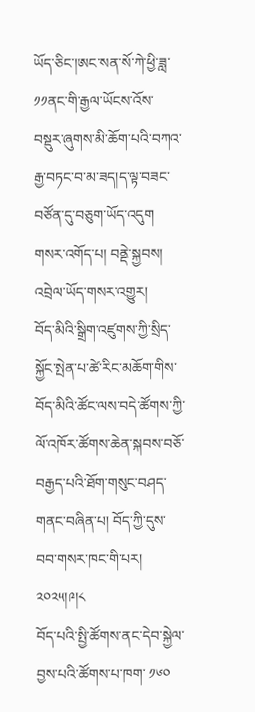ཡོད་ཅིང་།ཨང་སན་སོ་ཀེ་ཕྱི་ཟླ་༡༡ནང་གི་རྒྱལ་ཡོངས་འོས་བསྡུར་ཞུགས་མི་ཆོག་པའི་བཀའ་རྒྱ་བཏང་བ་མ་ཟད།ད་ལྟ་བཟང་བཙོན་དུ་བཅུག་ཡོད་འདུག
གསར་འགོད་པ། བནྡེ་སྐྱབས།
འབྲེལ་ཡོད་གསར་འགྱུར།
བོད་མིའི་སྒྲིག་འཛུགས་ཀྱི་སྲིད་སྐྱོང་སྤེན་པ་ཚེ་རིང་མཆོག་གིས་བོད་མིའི་ཚོང་ལས་བདེ་ཚོགས་ཀྱི་ལོ་འཁོར་ཚོགས་ཆེན་སྐབས་བཅོ་བརྒྱད་པའི་ཐོག་གསུང་བཤད་གནང་བཞིན་པ། བོད་ཀྱི་དུས་བབ་གསར་ཁང་གི་པར། ༢༠༢༥།༩།༨
བོད་པའི་སྤྱི་ཚོགས་ནང་དེབ་སྐྱེལ་བྱས་པའི་ཚོགས་པ་ཁག་ ༡༦༠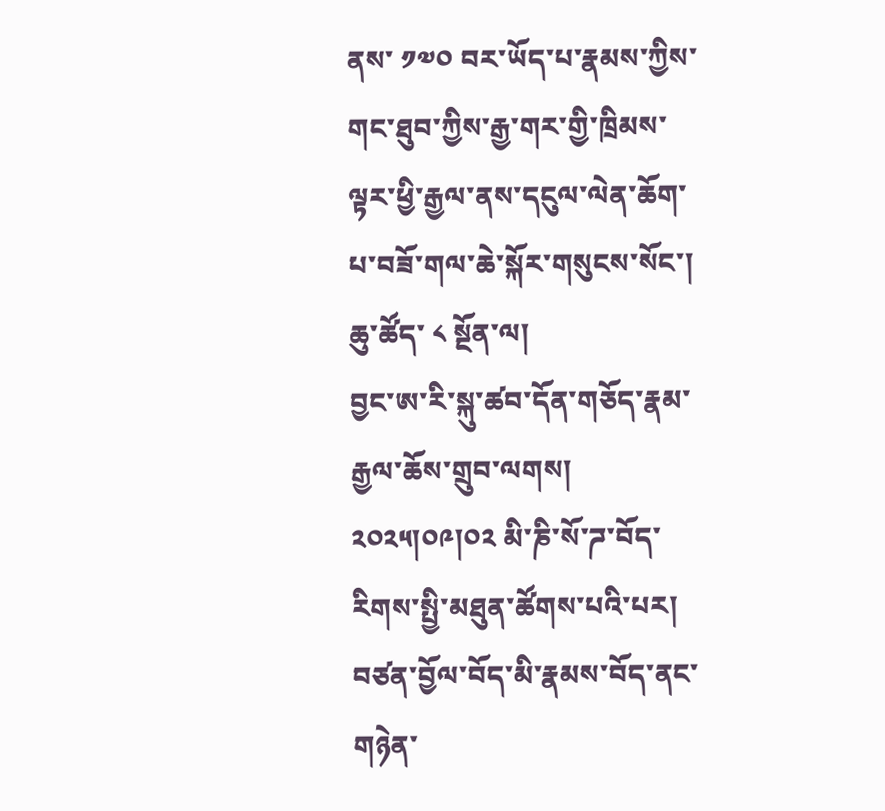ནས་ ༡༧༠ བར་ཡོད་པ་རྣམས་ཀྱིས་གང་ཐུབ་ཀྱིས་རྒྱ་གར་གྱི་ཁྲིམས་ལྟར་ཕྱི་རྒྱལ་ནས་དངུལ་ལེན་ཆོག་པ་བཟོ་གལ་ཆེ་སྐོར་གསུངས་སོང་།
ཆུ་ཚོད་ ༨ སྔོན་ལ།
བྱང་ཨ་རི་སྐུ་ཚབ་དོན་གཅོད་རྣམ་རྒྱལ་ཆོས་གྲུབ་ལགས། ༢༠༢༥།༠༩།༠༢ མི་ཎི་སོ་ཌ་བོད་རིགས་སྤྱི་མཐུན་ཚོགས་པའི་པར།
བཙན་བྱོལ་བོད་མི་རྣམས་བོད་ནང་གཉེན་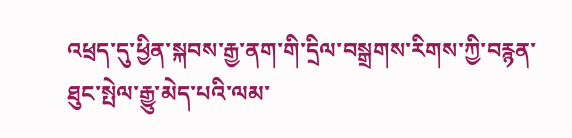འཕྲད་དུ་ཕྱིན་སྐབས་རྒྱ་ནག་གི་དྲིལ་བསྒྲགས་རིགས་ཀྱི་བརྙན་ཐུང་སྤེལ་རྒྱུ་མེད་པའི་ལམ་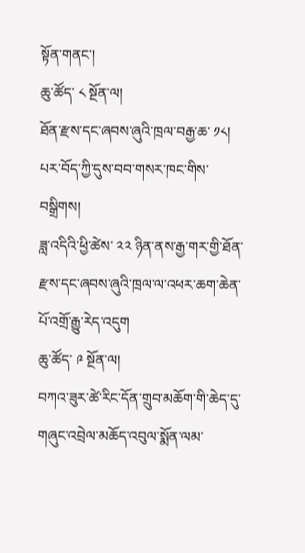སྟོན་གནང་།
ཆུ་ཚོད་ ༨ སྔོན་ལ།
ཐོན་རྫས་དང་ཞབས་ཞུའི་ཁྲལ་བརྒྱ་ཆ་ ༡༨། པར་བོད་ཀྱི་དུས་བབ་གསར་ཁང་གིས་བསྒྲིགས།
ཟླ་འདིའི་ཕྱི་ཚེས་ ༢༢ ཉིན་ནས་རྒྱ་གར་གྱི་ཐོན་རྫས་དང་ཞབས་ཞུའི་ཁྲལ་ལ་འཕར་ཆག་ཆེན་པོ་འགྲོ་རྒྱུ་རེད་འདུག
ཆུ་ཚོད་ ༩ སྔོན་ལ།
བཀའ་ཟུར་ཚེ་རིང་དོན་གྲུབ་མཆོག་གི་ཆེད་དུ་གཞུང་འབྲེལ་མཆོད་འབུལ་སྨོན་ལམ་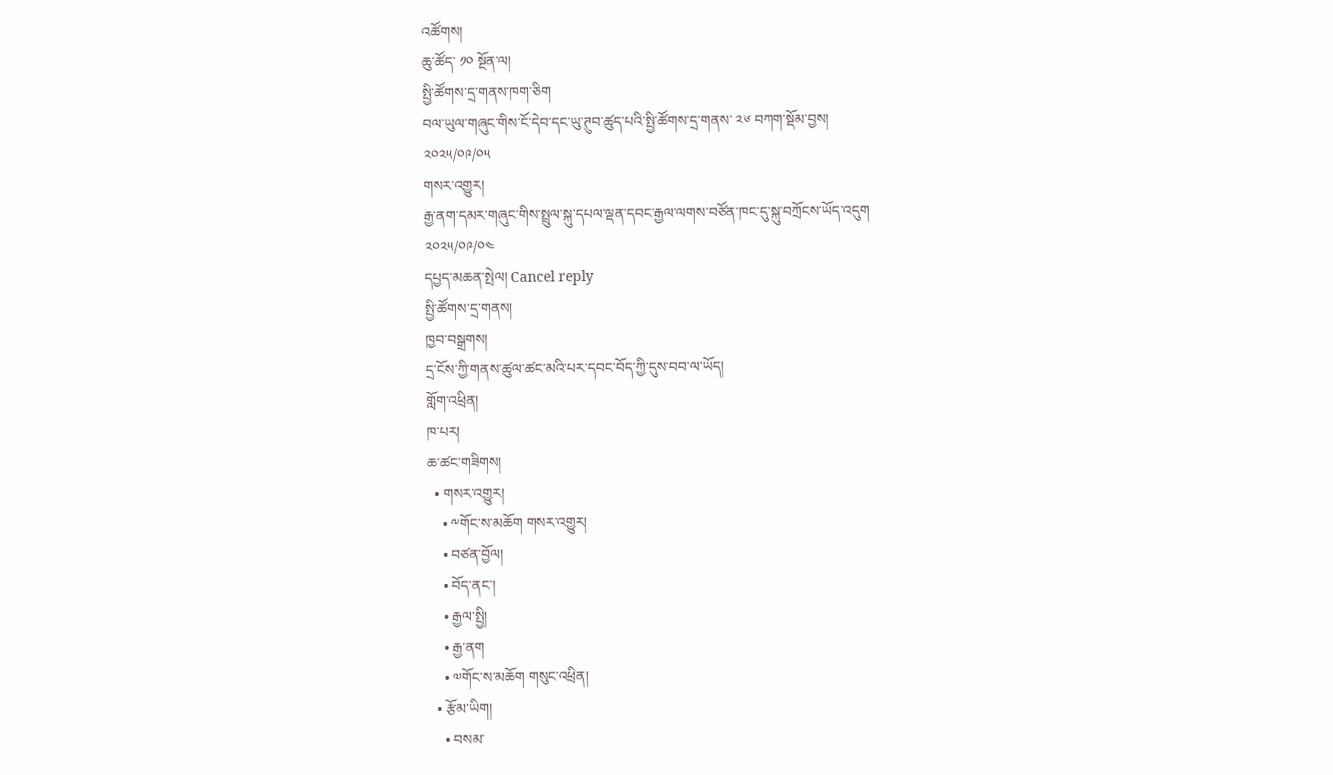འཚོགས།
ཆུ་ཚོད་ ༡༠ སྔོན་ལ།
སྤྱི་ཚོགས་དྲ་གནས་ཁག་ཅིག
བལ་ཡུལ་གཞུང་གིས་ངོ་དེབ་དང་ཡུ་ཊུབ་ཚུད་པའི་སྤྱི་ཚོགས་དྲ་གནས་ ༢༦ བཀག་སྡོམ་བྱས།
༢༠༢༥/༠༩/༠༥
གསར་འགྱུར།
རྒྱ་ནག་དམར་གཞུང་གིས་སྤྲུལ་སྐུ་དཔལ་ལྡན་དབང་རྒྱལ་ལགས་བཙོན་ཁང་དུ་སྐུ་བཀྲོངས་ཡོད་འདུག
༢༠༢༥/༠༩/༠༤
དཔྱད་མཆན་སྤེལ། Cancel reply
སྤྱི་ཚོགས་དྲ་གནས།
ཁྱབ་བསྒྲགས།
དྲ་ངོས་ཀྱི་གནས་ཚུལ་ཚང་མའི་པར་དབང་བོད་ཀྱི་དུས་བབ་ལ་ཡོད།
གློག་འཕྲིན།
ཁ་པར།
ཆ་ཚང་གཟིགས།
  • གསར་འགྱུར།
    • ༸གོང་ས་མཆོག གསར་འགྱུར།
    • བཙན་བྱོལ།
    • བོད་ནང་།
    • རྒྱལ་སྤྱི།
    • རྒྱ་ནག
    • ༧གོང་ས་མཆོག གསུང་འཕྲིན།
  • རྩོམ་ཡིག།
    • བསམ་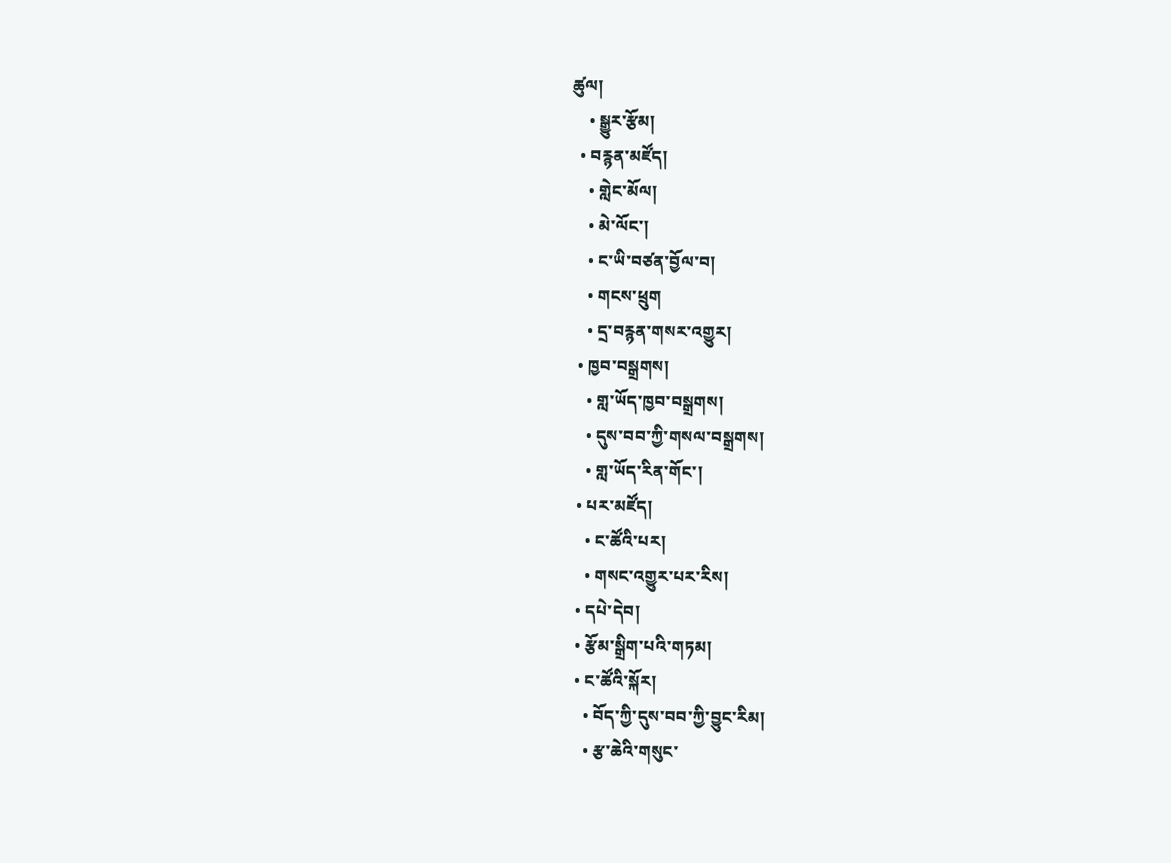ཚུལ།
    • སྒྱུར་རྩོམ།
  • བརྙན་མཛོད།
    • གླེང་མོལ།
    • མེ་ལོང་།
    • ང་ཡི་བཙན་བྱོལ་བ།
    • གངས་ཕྲུག
    • དྲ་བརྙན་གསར་འགྱུར།
  • ཁྱབ་བསྒྲགས།
    • གླ་ཡོད་ཁྱབ་བསྒྲགས།
    • དུས་བབ་ཀྱི་གསལ་བསྒྲགས།
    • གླ་ཡོད་རིན་གོང་།
  • པར་མཛོད།
    • ང་ཚོའི་པར།
    • གསང་འགྱུར་པར་རིས།
  • དཔེ་དེབ།
  • རྩོམ་སྒྲིག་པའི་གཏམ།
  • ང་ཚོའི་སྐོར།
    • བོད་ཀྱི་དུས་བབ་ཀྱི་བྱུང་རིམ།
    • རྩ་ཆེའི་གསུང་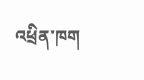འཕྲིན་ཁག